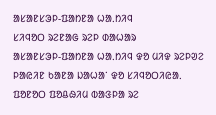ᱟᱥᱟᱱᱥᱳᱞ-ᱯᱟᱴᱱᱟ ᱦᱟᱹᱴᱤᱧ
ᱥᱤᱧᱚᱛ ᱨᱮᱱᱟᱜ ᱨᱮᱞ ᱰᱟᱦᱟᱨ
ᱟᱥᱟᱱᱥᱳᱞ-ᱯᱟᱴᱱᱟ ᱦᱟᱹᱴᱤᱧ ᱫᱚ ᱢᱤᱫ ᱨᱮᱞᱣᱮ ᱞᱟᱭᱤᱱ ᱠᱟᱱᱟ ᱡᱟᱦᱟᱸ ᱫᱚ ᱥᱤᱧᱚᱛᱤᱭᱟᱹ ᱯᱚᱱᱚᱛ ᱯᱚᱪᱷᱤᱢ ᱵᱟᱝᱞᱟ ᱨᱮ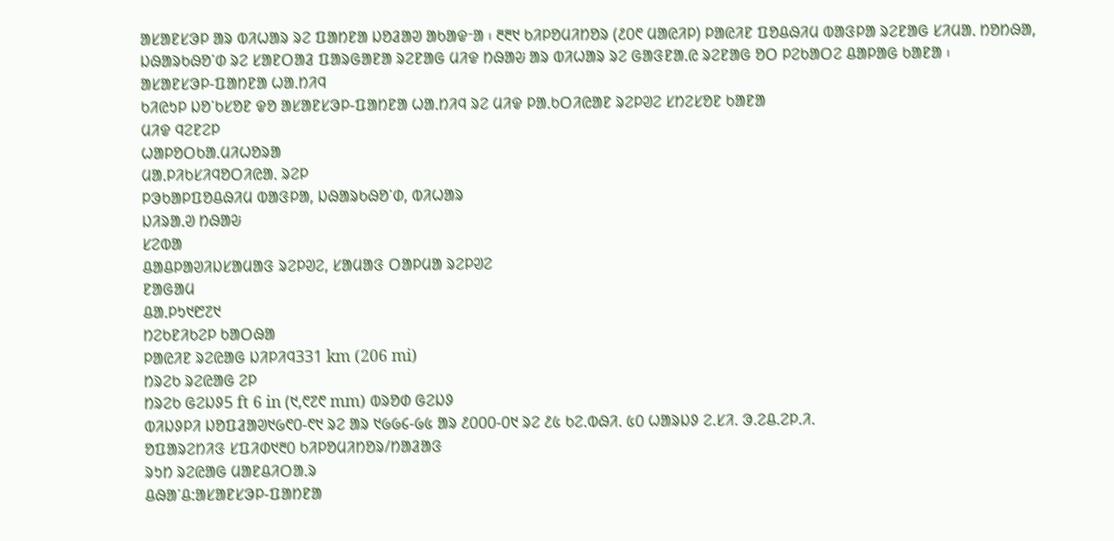ᱟᱥᱟᱱᱥᱳᱞ ᱟᱨ ᱵᱤᱦᱟᱨ ᱨᱮ ᱯᱟᱴᱱᱟ ᱡᱚᱲᱟᱣ ᱟᱠᱟᱫᱼᱟ ᱾ ᱓᱓᱑ ᱠᱤᱞᱚᱢᱤᱴᱚᱨ (᱒᱐᱖ ᱢᱟᱭᱤᱞ) ᱞᱟᱭᱤᱱ ᱯᱚᱪᱷᱤᱢ ᱵᱟᱝᱞᱟ ᱨᱮᱱᱟᱜ ᱥᱤᱢᱟᱹ ᱴᱚᱴᱷᱟ, ᱡᱷᱟᱨᱠᱷᱚᱸᱰ ᱨᱮ ᱥᱟᱱᱛᱟᱲ ᱯᱟᱨᱜᱟᱱᱟ ᱨᱮᱱᱟᱜ ᱢᱤᱫ ᱴᱷᱟᱶ ᱟᱨ ᱵᱤᱦᱟᱨ ᱨᱮ ᱜᱟᱝᱱᱟᱹᱭ ᱨᱮᱱᱟᱜ ᱚᱛ ᱞᱮᱠᱟᱛᱮ ᱪᱟᱞᱟᱜ ᱠᱟᱱᱟ ᱾
ᱟᱥᱟᱱᱥᱳᱞ-ᱯᱟᱴᱱᱟ ᱦᱟᱹᱴᱤᱧ
ᱠᱤᱭᱩᱞ ᱡᱚᱸᱠᱥᱚᱱ ᱫᱚ ᱟᱥᱟᱱᱥᱳᱞ-ᱯᱟᱴᱱᱟ ᱦᱟᱹᱴᱤᱧ ᱨᱮ ᱢᱤᱫ ᱞᱟᱹᱠᱛᱤᱭᱟᱱ ᱨᱮᱞᱣᱮ ᱥᱴᱮᱥᱚᱱ ᱠᱟᱱᱟ
ᱢᱤᱫ ᱧᱮᱱᱮᱞ
ᱦᱟᱞᱚᱛᱠᱟᱹᱢᱤᱦᱚᱨᱟ
ᱢᱟᱹᱞᱤᱠᱥᱤᱧᱚᱛᱤᱭᱟᱹ ᱨᱮᱞ
ᱞᱳᱠᱟᱞᱯᱚᱪᱷᱤᱢ ᱵᱟᱝᱞᱟ, ᱡᱷᱟᱨᱠᱷᱚᱸᱰ, ᱵᱤᱦᱟᱨ
ᱡᱤᱨᱟᱹᱣ ᱴᱷᱟᱶ
ᱥᱮᱵᱟ
ᱪᱟᱪᱞᱟᱣᱤᱡᱥᱟᱢᱟᱝ ᱨᱮᱞᱣᱮ, ᱥᱟᱢᱟᱝ ᱛᱟᱞᱢᱟ ᱨᱮᱞᱣᱮ
ᱱᱟᱜᱟᱢ
ᱪᱟᱹᱞᱩ᱑᱘᱗᱑
ᱴᱮᱠᱱᱤᱠᱮᱞ ᱠᱟᱛᱷᱟ
ᱞᱟᱭᱤᱱ ᱨᱮᱭᱟᱜ ᱡᱤᱞᱤᱧ331 km (206 mi)
ᱴᱨᱮᱠ ᱨᱮᱭᱟᱜ ᱮᱞ
ᱴᱨᱮᱠ ᱜᱮᱡᱽ5 ft 6 in (᱑,᱖᱗᱖ mm) ᱵᱨᱚᱰ ᱜᱮᱡᱽ
ᱵᱤᱡᱽᱞᱤ ᱡᱚᱯᱲᱟᱣ᱑᱙᱖᱐-᱖᱑ ᱨᱮ ᱟᱨ ᱑᱙᱙᱔-᱙᱕ ᱟᱨ ᱒᱐᱐᱐-᱐᱑ ᱨᱮ ᱒᱕ ᱠᱮ.ᱵᱷᱤ. ᱕᱐ ᱦᱟᱨᱡᱽ ᱮ.ᱥᱤ. ᱳ.ᱮᱪ.ᱮᱞ.ᱤ.
ᱚᱯᱟᱨᱮᱴᱤᱝ ᱥᱯᱤᱰ᱑᱓᱐ ᱠᱤᱞᱚᱢᱤᱴᱚᱨ/ᱴᱟᱲᱟᱝ
ᱨᱩᱴ ᱨᱮᱭᱟᱜ ᱢᱟᱱᱪᱤᱛᱟᱹᱨ
ᱪᱷᱟᱸᱪ:ᱟᱥᱟᱱᱥᱳᱞ-ᱯᱟᱴᱱᱟ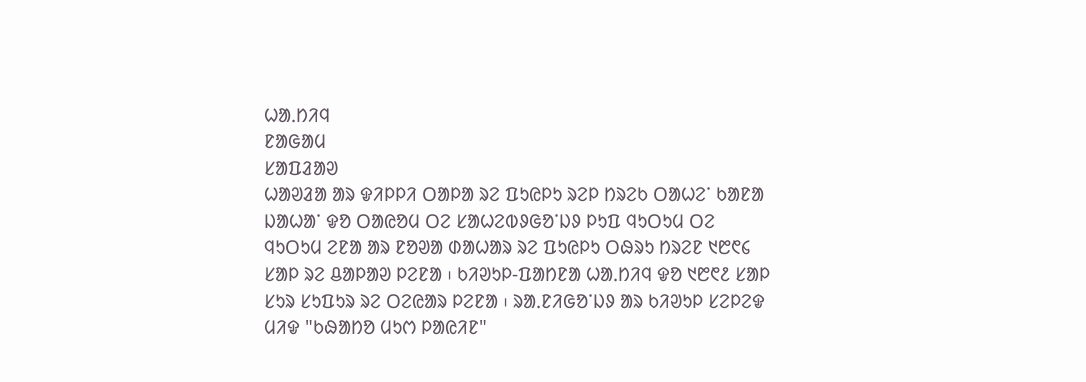ᱦᱟᱹᱴᱤᱧ
ᱱᱟᱜᱟᱢ
ᱥᱟᱯᱲᱟᱣ
ᱦᱟᱣᱲᱟ ᱟᱨ ᱫᱤᱞᱞᱤ ᱛᱟᱞᱟ ᱨᱮ ᱯᱩᱭᱞᱩ ᱨᱮᱞ ᱴᱨᱮᱠ ᱛᱟᱦᱮᱸ ᱠᱟᱱᱟ ᱡᱟᱦᱟᱸ ᱫᱚ ᱛᱟᱭᱚᱢ ᱛᱮ ᱥᱟᱦᱮᱵᱽᱜᱚᱸᱡᱽ ᱞᱩᱯ ᱧᱩᱛᱩᱢ ᱛᱮ ᱧᱩᱛᱩᱢ ᱮᱱᱟ ᱟᱨ ᱱᱚᱣᱟ ᱰᱟᱦᱟᱨ ᱨᱮ ᱯᱩᱭᱞᱩ ᱛᱷᱨᱩ ᱴᱨᱮᱱ ᱑᱘᱖᱔ ᱥᱟᱞ ᱨᱮ ᱪᱟᱞᱟᱣ ᱞᱮᱱᱟ ᱾ ᱠᱤᱣᱩᱞ-ᱯᱟᱴᱱᱟ ᱦᱟᱹᱴᱤᱧ ᱫᱚ ᱑᱘᱖᱒ ᱥᱟᱞ ᱥᱩᱨ ᱥᱩᱯᱩᱨ ᱨᱮ ᱛᱮᱭᱟᱨ ᱞᱮᱱᱟ ᱾ ᱨᱟᱹᱱᱤᱜᱚᱸᱡᱽ ᱟᱨ ᱠᱤᱣᱩᱞ ᱥᱮᱞᱮᱫ ᱢᱤᱫ "ᱠᱷᱟᱴᱚ ᱢᱩᱬ ᱞᱟᱭᱤᱱ"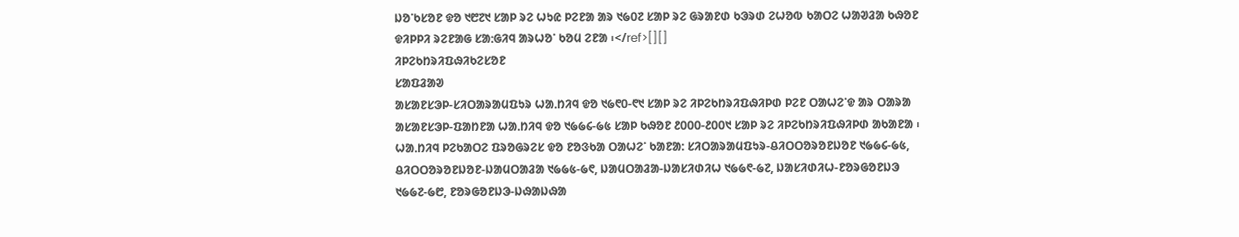ᱡᱚᱸᱠᱥᱚᱱ ᱫᱚ ᱑᱘᱗᱑ ᱥᱟᱞ ᱨᱮ ᱦᱩᱭ ᱞᱮᱱᱟ ᱟᱨ ᱑᱙᱐᱗ ᱥᱟᱞ ᱨᱮ ᱜᱨᱟᱱᱰ ᱠᱳᱨᱰ ᱮᱦᱚᱵ ᱠᱟᱛᱮ ᱦᱟᱣᱲᱟ ᱠᱷᱚᱱ ᱫᱤᱞᱞᱤ ᱨᱮᱱᱟᱜ ᱥᱟᱺᱜᱤᱧ ᱟᱨᱦᱚᱸ ᱠᱚᱢ ᱮᱱᱟ ᱾</ref>[][]
ᱤᱞᱮᱠᱴᱨᱤᱯᱷᱤᱠᱮᱥᱚᱱ
ᱥᱟᱯᱲᱟᱣ
ᱟᱥᱟᱱᱥᱳᱞ-ᱥᱤᱛᱟᱨᱟᱢᱯᱩᱨ ᱦᱟᱹᱴᱤᱧ ᱫᱚ ᱑᱙᱖᱐-᱖᱑ ᱥᱟᱞ ᱨᱮ ᱤᱞᱮᱠᱴᱨᱤᱯᱷᱤᱞᱰ ᱞᱮᱱ ᱛᱟᱦᱮᱸᱫ ᱟᱨ ᱛᱟᱨᱟ ᱟᱥᱟᱱᱥᱳᱞ-ᱯᱟᱴᱱᱟ ᱦᱟᱹᱴᱤᱧ ᱫᱚ ᱑᱙᱙᱔-᱙᱕ ᱥᱟᱞ ᱠᱷᱚᱱ ᱒᱐᱐᱐-᱒᱐᱐᱑ ᱥᱟᱞ ᱨᱮ ᱤᱞᱮᱠᱴᱨᱤᱯᱷᱤᱞᱰ ᱟᱠᱟᱱᱟ ᱾ ᱦᱟᱹᱴᱤᱧ ᱞᱮᱠᱟᱛᱮ ᱯᱨᱚᱜᱨᱮᱥ ᱫᱚ ᱱᱚᱝᱠᱟ ᱛᱟᱦᱮᱸ ᱠᱟᱱᱟ: ᱥᱤᱛᱟᱨᱟᱢᱯᱩᱨ-ᱪᱤᱛᱛᱚᱨᱚᱱᱡᱚᱱ ᱑᱙᱙᱔-᱙᱕, ᱪᱤᱛᱛᱚᱨᱚᱱᱡᱚᱱ-ᱡᱟᱢᱛᱟᱲᱟ ᱑᱙᱙᱕-᱙᱖, ᱡᱟᱢᱛᱟᱲᱟ-ᱡᱟᱥᱤᱰᱤᱦ ᱑᱙᱙᱖-᱙᱗, ᱡᱟᱥᱤᱰᱤᱦ-ᱱᱚᱨᱜᱚᱱᱡᱳ ᱑᱙᱙᱗-᱙᱘, ᱱᱚᱨᱜᱚᱱᱡᱳ-ᱡᱷᱟᱡᱷᱟ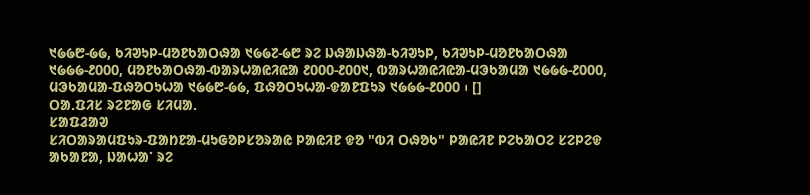᱑᱙᱙᱘-᱙᱙, ᱠᱤᱣᱩᱞ-ᱢᱚᱱᱠᱟᱛᱷᱟ ᱑᱙᱙᱗-᱙᱘ ᱨᱮ ᱡᱷᱟᱡᱷᱟ-ᱠᱤᱣᱩᱞ, ᱠᱤᱣᱩᱞ-ᱢᱚᱱᱠᱟᱛᱷᱟ ᱑᱙᱙᱙-᱒᱐᱐᱐, ᱢᱚᱱᱠᱟᱛᱷᱟ-ᱵᱟᱨᱦᱟᱭᱤᱭᱟ ᱒᱐᱐᱐-᱒᱐᱐᱑, ᱵᱟᱨᱦᱟᱭᱤᱭᱟ-ᱢᱳᱠᱟᱢᱟ ᱑᱙᱙᱙-᱒᱐᱐᱐, ᱢᱳᱠᱟᱢᱟ-ᱯᱷᱚᱛᱩᱦᱟ ᱑᱙᱙᱘-᱙᱙, ᱯᱷᱚᱛᱩᱦᱟ-ᱫᱟᱱᱯᱩᱨ ᱑᱙᱙᱙-᱒᱐᱐᱐ ᱾ []
ᱛᱟᱹᱯᱤᱥ ᱨᱮᱱᱟᱜ ᱥᱤᱢᱟᱹ
ᱥᱟᱯᱲᱟᱣ
ᱥᱤᱛᱟᱨᱟᱢᱯᱩᱨ-ᱯᱟᱴᱱᱟ-ᱢᱩᱜᱚᱞᱥᱚᱨᱟᱭ ᱞᱟᱭᱤᱱ ᱫᱚ "ᱵᱤ ᱛᱷᱚᱠ" ᱞᱟᱭᱤᱱ ᱞᱮᱠᱟᱛᱮ ᱥᱮᱞᱮᱫ ᱟᱠᱟᱱᱟ, ᱡᱟᱦᱟᱸ ᱨᱮ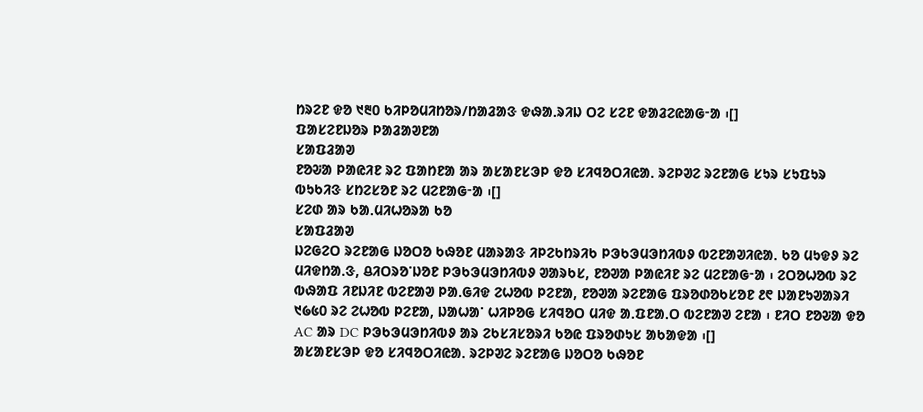ᱴᱨᱮᱱ ᱫᱚ ᱑᱓᱐ ᱠᱤᱞᱚᱢᱤᱴᱚᱨ/ᱴᱟᱲᱟᱝ ᱫᱷᱟᱹᱨᱤᱡ ᱛᱮ ᱥᱮᱱ ᱫᱟᱲᱮᱭᱟᱜᱼᱟ ᱾[]
ᱯᱟᱥᱮᱱᱡᱚᱨ ᱞᱟᱲᱟᱣᱱᱟ
ᱥᱟᱯᱲᱟᱣ
ᱱᱚᱶᱟ ᱞᱟᱭᱤᱱ ᱨᱮ ᱯᱟᱴᱱᱟ ᱟᱨ ᱟᱥᱟᱱᱥᱳᱞ ᱫᱚ ᱥᱤᱧᱚᱛᱤᱭᱟᱹ ᱨᱮᱞᱣᱮ ᱨᱮᱱᱟᱜ ᱥᱩᱨ ᱥᱩᱯᱩᱨ ᱵᱩᱠᱤᱝ ᱥᱴᱮᱥᱚᱱ ᱨᱮ ᱢᱮᱱᱟᱜᱼᱟ ᱾[]
ᱥᱮᱰ ᱟᱨ ᱠᱟᱹᱢᱤᱦᱚᱨᱟ ᱠᱚ
ᱥᱟᱯᱲᱟᱣ
ᱡᱮᱜᱮᱛ ᱨᱮᱱᱟᱜ ᱡᱚᱛᱚ ᱠᱷᱚᱱ ᱢᱟᱨᱟᱝ ᱤᱞᱮᱠᱴᱨᱤᱠ ᱞᱳᱠᱳᱢᱳᱴᱤᱵᱽ ᱵᱮᱱᱟᱣᱤᱭᱟᱹ ᱠᱚ ᱢᱩᱫᱽ ᱨᱮ ᱢᱤᱫᱴᱟᱹᱝ, ᱪᱤᱛᱨᱚᱸᱡᱚᱱ ᱞᱳᱠᱳᱢᱳᱴᱤᱵᱽ ᱣᱟᱨᱠᱥ, ᱱᱚᱣᱟ ᱞᱟᱭᱤᱱ ᱨᱮ ᱢᱮᱱᱟᱜᱼᱟ ᱾ ᱮᱛᱚᱦᱚᱵ ᱨᱮ ᱵᱷᱟᱯ ᱤᱱᱡᱤᱱ ᱵᱮᱱᱟᱣ ᱞᱟᱹᱜᱤᱫ ᱮᱦᱚᱵ ᱞᱮᱱᱟ, ᱱᱚᱣᱟ ᱨᱮᱱᱟᱜ ᱯᱨᱚᱰᱚᱠᱥᱚᱱ ᱒᱖ ᱡᱟᱱᱩᱣᱟᱨᱤ ᱑᱙᱕᱐ ᱨᱮ ᱮᱦᱚᱵ ᱞᱮᱱᱟ, ᱡᱟᱦᱟᱸ ᱦᱤᱞᱚᱜ ᱥᱤᱧᱚᱛ ᱢᱤᱫ ᱟᱹᱯᱱᱟᱹᱛ ᱵᱮᱱᱟᱣ ᱮᱱᱟ ᱾ ᱱᱤᱛ ᱱᱚᱶᱟ ᱫᱚ AC ᱟᱨ DC ᱞᱳᱠᱳᱢᱳᱴᱤᱵᱽ ᱟᱨ ᱮᱠᱥᱤᱥᱚᱨᱤ ᱠᱚᱭ ᱯᱨᱚᱰᱩᱥ ᱟᱠᱟᱫᱟ ᱾[]
ᱟᱥᱟᱱᱥᱳᱞ ᱫᱚ ᱥᱤᱧᱚᱛᱤᱭᱟᱹ ᱨᱮᱞᱣᱮ ᱨᱮᱱᱟᱜ ᱡᱚᱛᱚ ᱠᱷᱚᱱ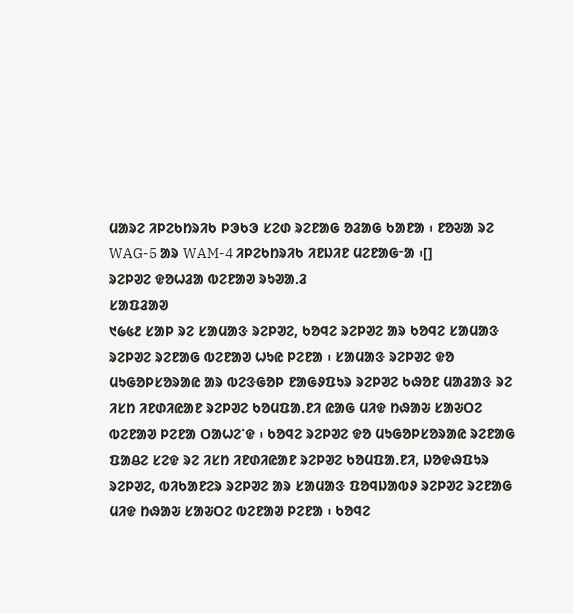ᱢᱟᱨᱮ ᱤᱞᱮᱠᱴᱨᱤᱠ ᱞᱳᱠᱳ ᱥᱮᱰ ᱨᱮᱱᱟᱜ ᱚᱲᱟᱜ ᱠᱟᱱᱟ ᱾ ᱱᱚᱶᱟ ᱨᱮ WAG-5 ᱟᱨ WAM-4 ᱤᱞᱮᱠᱴᱨᱤᱠ ᱤᱱᱡᱤᱱ ᱢᱮᱱᱟᱜᱼᱟ ᱾[]
ᱨᱮᱞᱣᱮ ᱫᱚᱦᱲᱟ ᱵᱮᱱᱟᱣ ᱨᱩᱣᱟᱹᱲ
ᱥᱟᱯᱲᱟᱣ
᱑᱙᱕᱒ ᱥᱟᱞ ᱨᱮ ᱥᱟᱢᱟᱝ ᱨᱮᱞᱣᱮ, ᱠᱚᱧᱮ ᱨᱮᱞᱣᱮ ᱟᱨ ᱠᱚᱧᱮ ᱥᱟᱢᱟᱝ ᱨᱮᱞᱣᱮ ᱨᱮᱱᱟᱜ ᱵᱮᱱᱟᱣ ᱦᱩᱭ ᱞᱮᱱᱟ ᱾ ᱥᱟᱢᱟᱝ ᱨᱮᱞᱣᱮ ᱫᱚ ᱢᱩᱜᱚᱞᱥᱚᱨᱟᱭ ᱟᱨ ᱵᱮᱝᱜᱚᱞ ᱱᱟᱜᱽᱯᱩᱨ ᱨᱮᱞᱣᱮ ᱠᱷᱚᱱ ᱢᱟᱲᱟᱝ ᱨᱮ ᱤᱥᱴ ᱤᱱᱰᱤᱭᱟᱱ ᱨᱮᱞᱣᱮ ᱠᱚᱢᱯᱟᱹᱱᱤ ᱭᱟᱜ ᱢᱤᱫ ᱴᱷᱟᱶ ᱥᱟᱶᱛᱮ ᱵᱮᱱᱟᱣ ᱞᱮᱱᱟ ᱛᱟᱦᱮᱸᱫ ᱾ ᱠᱚᱧᱮ ᱨᱮᱞᱣᱮ ᱫᱚ ᱢᱩᱜᱚᱞᱥᱚᱨᱟᱭ ᱨᱮᱱᱟᱜ ᱯᱟᱪᱮ ᱥᱮᱫ ᱨᱮ ᱤᱥᱴ ᱤᱱᱰᱤᱭᱟᱱ ᱨᱮᱞᱣᱮ ᱠᱚᱢᱯᱟᱹᱱᱤ, ᱡᱚᱫᱷᱯᱩᱨ ᱨᱮᱞᱣᱮ, ᱵᱤᱠᱟᱱᱮᱨ ᱨᱮᱞᱣᱮ ᱟᱨ ᱥᱟᱢᱟᱝ ᱯᱚᱧᱡᱟᱵᱽ ᱨᱮᱞᱣᱮ ᱨᱮᱱᱟᱜ ᱢᱤᱫ ᱴᱷᱟᱶ ᱥᱟᱶᱛᱮ ᱵᱮᱱᱟᱣ ᱞᱮᱱᱟ ᱾ ᱠᱚᱧᱮ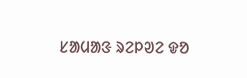ᱥᱟᱢᱟᱝ ᱨᱮᱞᱣᱮ ᱫᱚ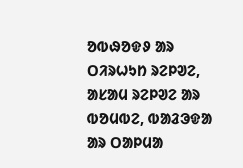ᱚᱵᱷᱚᱫᱽ ᱟᱨ ᱛᱤᱨᱦᱩᱴ ᱨᱮᱞᱣᱮ, ᱟᱥᱟᱢ ᱨᱮᱞᱣᱮ ᱟᱨ ᱵᱚᱢᱵᱮ, ᱵᱟᱲᱳᱫᱟ ᱟᱨ ᱛᱟᱞᱢᱟ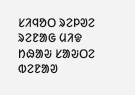ᱥᱤᱧᱚᱛ ᱨᱮᱞᱣᱮ ᱨᱮᱱᱟᱜ ᱢᱤᱫ ᱴᱷᱟᱶ ᱥᱟᱶᱛᱮ ᱵᱮᱱᱟᱣ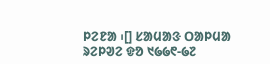ᱞᱮᱱᱟ ᱾[] ᱥᱟᱢᱟᱝ ᱛᱟᱞᱢᱟ ᱨᱮᱞᱣᱮ ᱫᱚ ᱑᱙᱙᱖-᱙᱗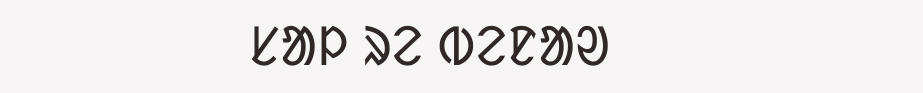ᱥᱟᱞ ᱨᱮ ᱵᱮᱱᱟᱣ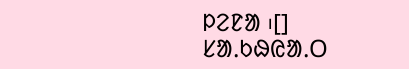ᱞᱮᱱᱟ ᱾[]
ᱥᱟᱹᱠᱷᱭᱟᱹᱛ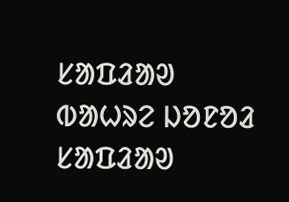ᱥᱟᱯᱲᱟᱣ
ᱵᱟᱦᱨᱮ ᱡᱚᱱᱚᱲ
ᱥᱟᱯᱲᱟᱣ